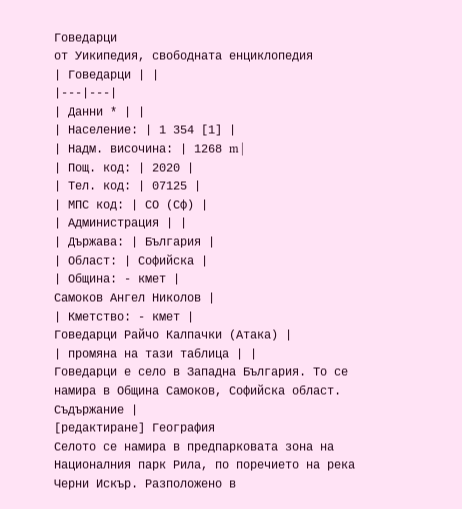Говедарци
от Уикипедия, свободната енциклопедия
| Говедарци | |
|---|---|
| Данни * | |
| Население: | 1 354 [1] |
| Надм. височина: | 1268 m |
| Пощ. код: | 2020 |
| Тел. код: | 07125 |
| МПС код: | СО (Сф) |
| Администрация | |
| Държава: | България |
| Област: | Софийска |
| Община: - кмет |
Самоков Ангел Николов |
| Кметство: - кмет |
Говедарци Райчо Калпачки (Атака) |
| промяна на тази таблица | |
Говедарци е село в Западна България. То се намира в Община Самоков, Софийска област.
Съдържание |
[редактиране] География
Селото се намира в предпарковата зона на Националния парк Рила, по поречието на река Черни Искър. Разположено в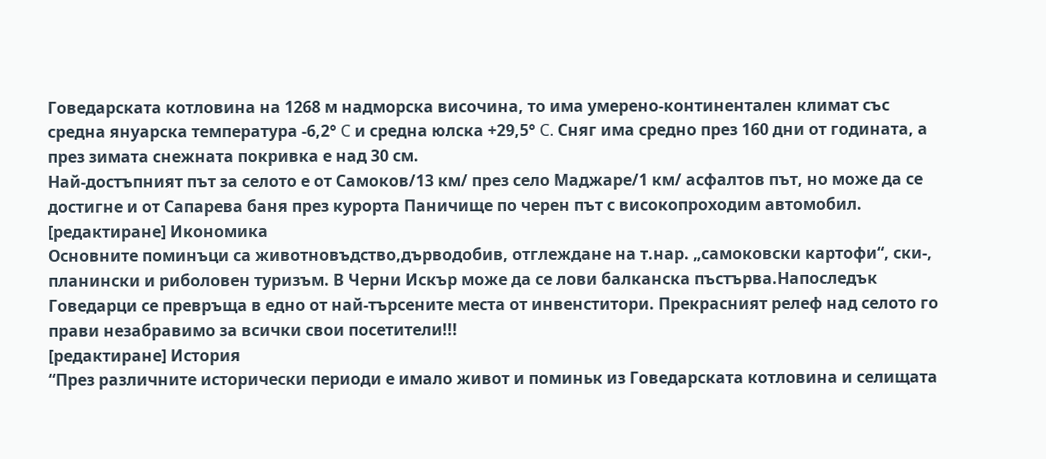Говедарската котловина на 1268 м надморска височина, то има умерено-континентален климат със средна януарска температура -6,2° C и средна юлска +29,5° C. Сняг има средно през 160 дни от годината, а през зимата снежната покривка е над 30 см.
Най-достъпният път за селото е от Самоков/13 км/ през село Маджаре/1 км/ асфалтов път, но може да се достигне и от Сапарева баня през курорта Паничище по черен път с високопроходим автомобил.
[редактиране] Икономика
Основните поминъци са животновъдство,дърводобив, отглеждане на т.нар. „самоковски картофи“, ски-, планински и риболовен туризъм. В Черни Искър може да се лови балканска пъстърва.Напоследък Говедарци се превръща в едно от най-търсените места от инвенститори. Прекрасният релеф над селото го прави незабравимо за всички свои посетители!!!
[редактиране] История
“През различните исторически периоди е имало живот и поминьк из Говедарската котловина и селищата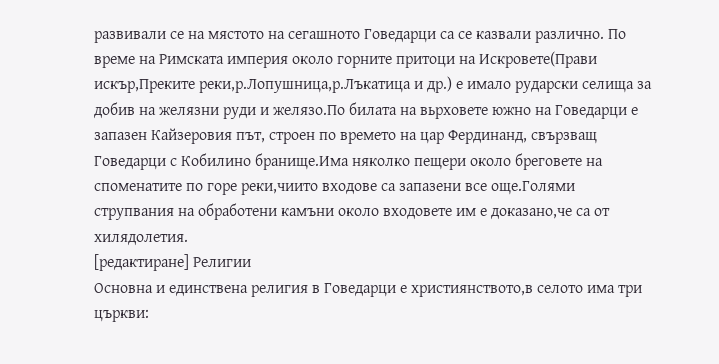развивали се на мястото на сегашното Говедарци са се казвали различно. По време на Римската империя около горните притоци на Искровете(Прави искър,Преките реки,р.Лопушница,р.Лъкатица и др.) е имало рударски селища за добив на желязни руди и желязо.По билата на вьрховете южно на Говедарци е запазен Кайзеровия път, строен по времето на цар Фердинанд, свързващ Говедарци с Кобилино бранище.Има няколко пещери около бреговете на споменатите по горе реки,чиито входове са запазени все още.Голями струпвания на обработени камъни около входовете им е доказано,че са от хилядолетия.
[редактиране] Религии
Основна и единствена религия в Говедарци е християнството,в селото има три църкви: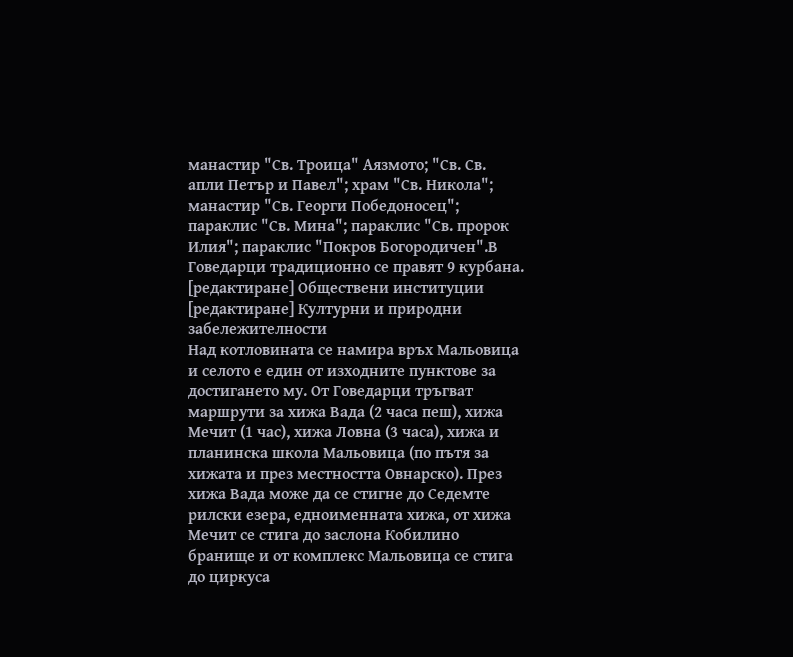манастир "Св. Троица" Аязмото; "Св. Св. апли Петър и Павел"; храм "Св. Никола"; манастир "Св. Георги Победоносец"; параклис "Св. Мина"; параклис "Св. пророк Илия"; параклис "Покров Богородичен".В Говедарци традиционно се правят 9 курбана.
[редактиране] Обществени институции
[редактиране] Културни и природни забележителности
Над котловината се намира връх Мальовица и селото е един от изходните пунктове за достигането му. От Говедарци тръгват маршрути за хижа Вада (2 часа пеш), хижа Мечит (1 час), хижа Ловна (3 часа), хижа и планинска школа Мальовица (по пътя за хижата и през местността Овнарско). През хижа Вада може да се стигне до Седемте рилски езера, едноименната хижа, от хижа Мечит се стига до заслона Кобилино бранище и от комплекс Мальовица се стига до циркуса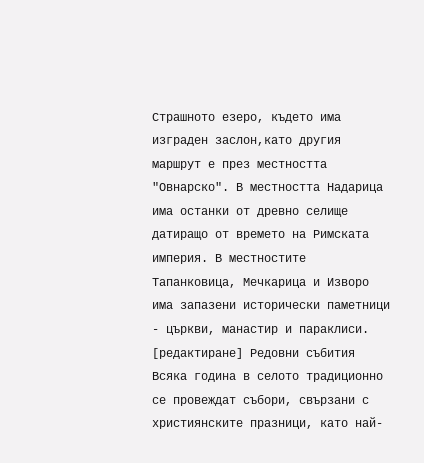Страшното езеро, където има изграден заслон,като другия маршрут е през местността "Овнарско". В местността Надарица има останки от древно селище датиращо от времето на Римската империя. В местностите Тапанковица, Мечкарица и Изворо има запазени исторически паметници - църкви, манастир и параклиси.
[редактиране] Редовни събития
Всяка година в селото традиционно се провеждат събори, свързани с християнските празници, като най-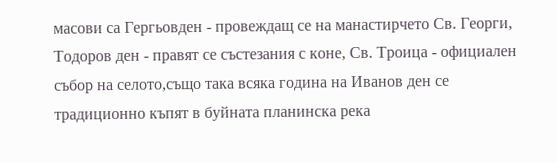масови са Гергьовден - провеждащ се на манастирчето Св. Георги, Тодоров ден - правят се състезания с коне, Св. Троица - официален събор на селото,също така всяка година на Иванов ден се традиционно къпят в буйната планинска река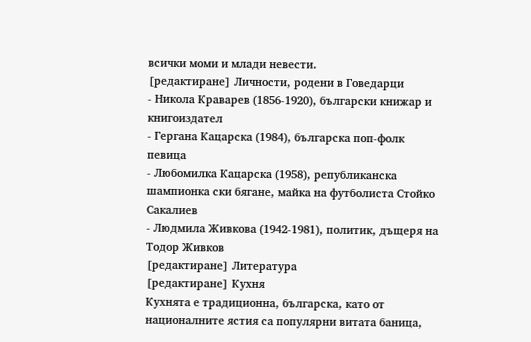всички моми и млади невести.
[редактиране] Личности, родени в Говедарци
- Никола Краварев (1856-1920), български книжар и книгоиздател
- Гергана Кацарска (1984), българска поп-фолк певица
- Любомилка Кацарска (1958), републиканска шампионка ски бягане, майка на футболиста Стойко Сакалиев
- Людмила Живкова (1942-1981), политик, дъщеря на Тодор Живков
[редактиране] Литература
[редактиране] Кухня
Кухнята е традиционна, българска, като от националните ястия са популярни витата баница,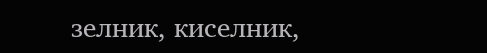зелник, киселник,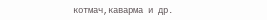котмач,каварма и др.